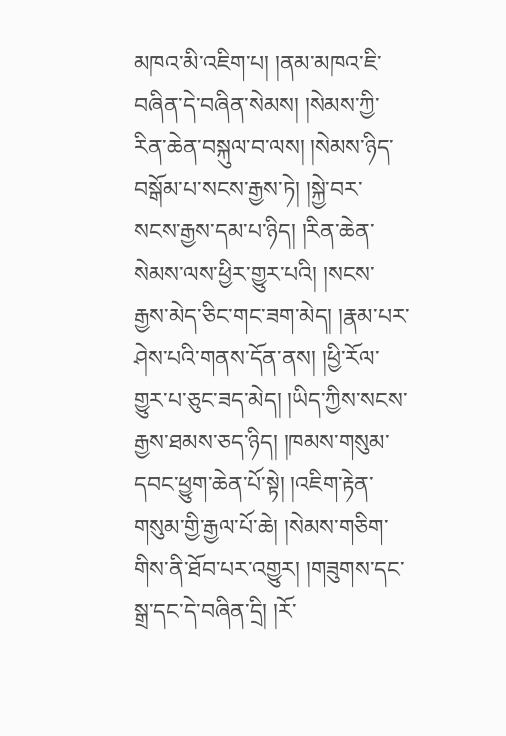མཁའ་མི་འཇིག་པ། །ནམ་མཁའ་ཇི་བཞིན་དེ་བཞིན་སེམས། །སེམས་ཀྱི་རིན་ཆེན་བསྐུལ་བ་ལས། །སེམས་ཉིད་བསྒོམ་པ་སངས་རྒྱས་ཏེ། །སྐྱེ་བར་སངས་རྒྱས་དམ་པ་ཉིད། །རིན་ཆེན་སེམས་ལས་ཕྱིར་གྱུར་པའི། །སངས་རྒྱས་མེད་ཅིང་གང་ཟག་མེད། །རྣམ་པར་ཤེས་པའི་གནས་དོན་ནས། །ཕྱི་རོལ་གྱུར་པ་ཅུང་ཟད་མེད། །ཡིད་ཀྱིས་སངས་རྒྱས་ཐམས་ཅད་ཉིད། །ཁམས་གསུམ་དབང་ཕྱུག་ཆེན་པོ་སྟེ། །འཇིག་རྟེན་གསུམ་གྱི་རྒྱལ་པོ་ཆེ། །སེམས་གཅིག་གིས་ནི་ཐོབ་པར་འགྱུར། །གཟུགས་དང་སྒྲ་དང་དེ་བཞིན་དྲི། །རོ་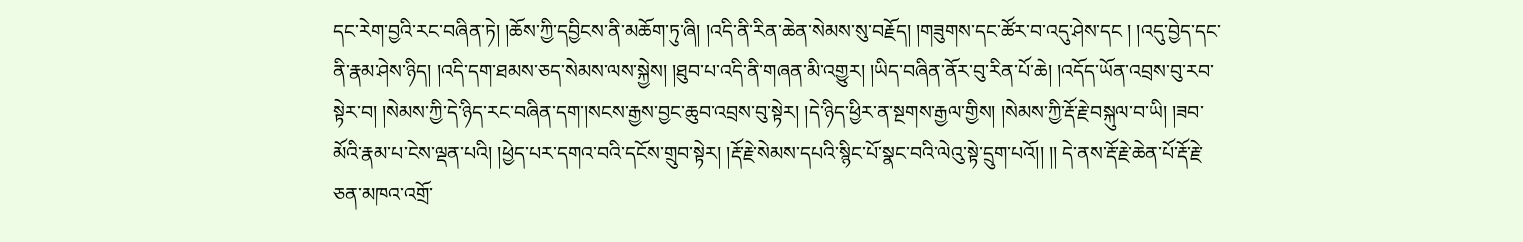དང་རེག་བྱའི་རང་བཞིན་ཏེ། །ཆོས་ཀྱི་དབྱིངས་ནི་མཆོག་ཏུ་ཞི། །འདི་ནི་རིན་ཆེན་སེམས་སུ་བརྗོད། །གཟུགས་དང་ཚོར་བ་འདུ་ཤེས་དང ། །འདུ་བྱེད་དང་ནི་རྣམ་ཤེས་ཉིད། །འདི་དག་ཐམས་ཅད་སེམས་ལས་སྐྱེས། །ཐུབ་པ་འདི་ནི་གཞན་མི་འགྱུར། །ཡིད་བཞིན་ནོར་བུ་རིན་པོ་ཆེ། །འདོད་ཡོན་འབྲས་བུ་རབ་སྟེར་བ། །སེམས་ཀྱི་དེ་ཉིད་རང་བཞིན་དག་།སངས་རྒྱས་བྱང་ཆུབ་འབྲས་བུ་སྟེར། །དེ་ཉིད་ཕྱིར་ན་སྔགས་རྒྱལ་གྱིས། །སེམས་ཀྱི་རྡོ་རྗེ་བསྐུལ་བ་ཡི། །ཟབ་མོའི་རྣམ་པ་ངེས་ལྡན་པའི། །ཕྱེད་པར་དགའ་བའི་དངོས་གྲུབ་སྟེར། །རྡོ་རྗེ་སེམས་དཔའི་སྙིང་པོ་སྣང་བའི་ལེའུ་སྟེ་དྲུག་པའོ།། །། དེ་ནས་རྡོ་རྗེ་ཆེན་པོ་རྡོ་རྗེ་ཅན་མཁའ་འགྲོ་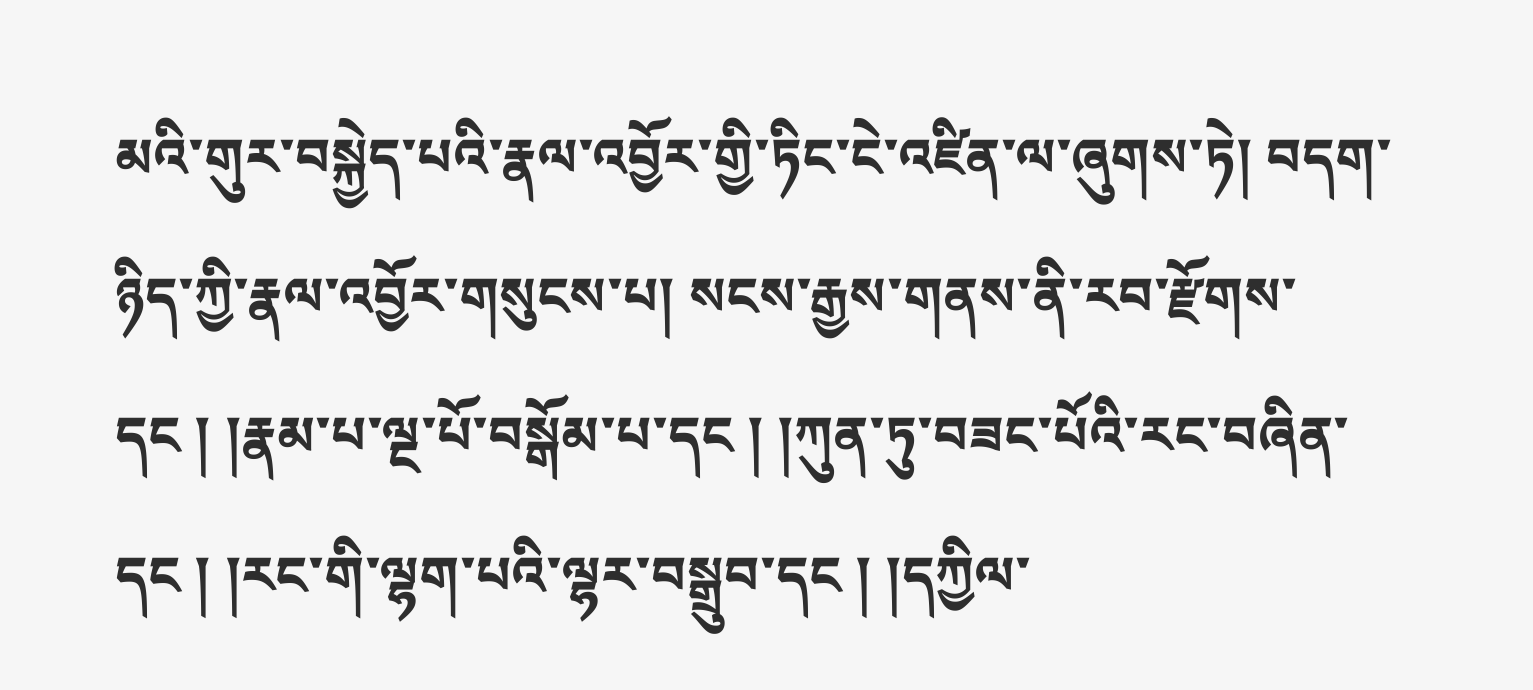མའི་གུར་བསྐྱེད་པའི་རྣལ་འབྱོར་གྱི་ཏིང་ངེ་འཛིན་ལ་ཞུགས་ཏེ། བདག་ཉིད་ཀྱི་རྣལ་འབྱོར་གསུངས་པ། སངས་རྒྱས་གནས་ནི་རབ་རྫོགས་དང ། །རྣམ་པ་ལྔ་པོ་བསྒོམ་པ་དང ། །ཀུན་ཏུ་བཟང་པོའི་རང་བཞིན་དང ། །རང་གི་ལྷག་པའི་ལྷར་བསྒྲུབ་དང ། །དཀྱིལ་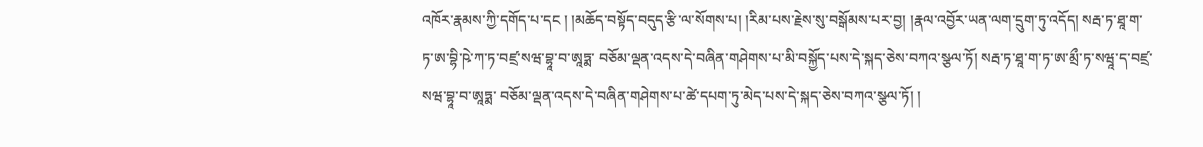འཁོར་རྣམས་ཀྱི་དགོད་པ་དང ། །མཆོད་བསྟོད་བདུད་རྩི་ལ་སོགས་པ། །རིམ་པས་རྗེས་སུ་བསྒོམས་པར་བྱ། །རྣལ་འབྱོར་ཡན་ལག་དྲུག་ཏུ་འདོད། སརྦ་ཏ་ཐཱ་ག་ཏ་ཨ་བྷི་ཥེ་ཀ་ཏ་བཛྲ་སཝ་བྷཱ་བ་ཨཱཏྨ་ བཅོམ་ལྡན་འདས་དེ་བཞིན་གཤེགས་པ་མི་བསྐྱོད་པས་དེ་སྐད་ཅེས་བཀའ་སྩལ་ཏོ། སརྦ་ཏ་ཐཱ་ག་ཏ་ཨ་མྲྀ་ཏ་སཝཱ་ད་བཛྲ་སཝ་བྷཱ་བ་ཨཱཏྨ་ བཅོམ་ལྡན་འདས་དེ་བཞིན་གཤེགས་པ་ཚེ་དཔག་ཏུ་མེད་པས་དེ་སྐད་ཅེས་བཀའ་སྩལ་ཏོ། །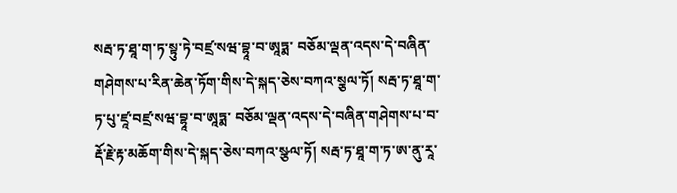སརྦ་ཏ་ཐཱ་ག་ཏ་སྟུ་ཏེ་བཛྲ་སཝ་བྷཱ་བ་ཨཱཏྨ་ བཅོམ་ལྡན་འདས་དེ་བཞིན་གཤེགས་པ་རིན་ཆེན་ཏོག་གིས་དེ་སྐད་ཅེས་བཀའ་སྕལ་ཏོ། སརྦ་ཏ་ཐཱ་ག་ཏ་པུ་ཛཱ་བཛྲ་སཝ་བྷཱ་བ་ཨཱཏྨ་ བཅོམ་ལྡན་འདས་དེ་བཞིན་གཤེགས་པ་བ་རྡོ་རྗེ་རྟ་མཆོག་གིས་དེ་སྐད་ཅེས་བཀའ་སྩལ་ཏོ། སརྦ་ཏ་ཐཱ་ག་ཏ་ཨ་ནུ་རཱ་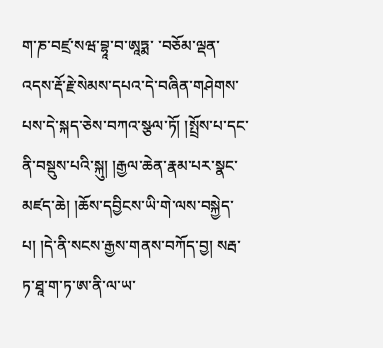ག་ཎ་བཛྲ་སཝ་བྷཱ་བ་ཨཱཏྨ་ ་བཅོམ་ལྡན་འདས་རྡོ་རྗེ་སེམས་དཔའ་དེ་བཞིན་གཤེགས་པས་དེ་སྐད་ཅེས་བཀའ་སྩལ་ཏོ། །སྤྲོས་པ་དང་ནི་བསྡུས་པའི་སྐུ། །རྒྱལ་ཆེན་རྣམ་པར་སྣང་མཛད་ཆེ། །ཆོས་དབྱིངས་ཡི་གེ་ལས་བསྐྱེད་པ། །དེ་ནི་སངས་རྒྱས་གནས་བཀོད་བྱ། སརྦ་ཏ་ཐཱ་ག་ཏ་ཨ་ནི་ལ་ཡ་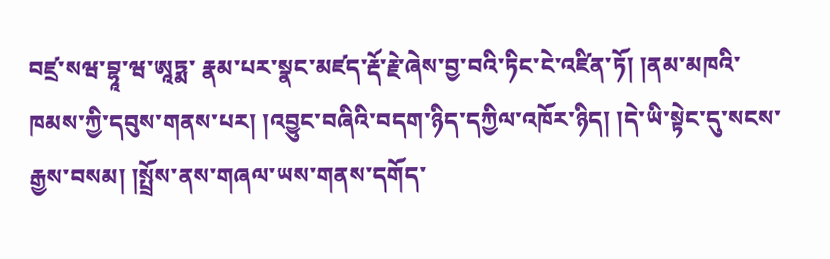བཛྲ་སཝ་བྷཱ་ཝ་ཨཱཏྨ་ རྣམ་པར་སྣང་མཛད་རྡོ་རྗེ་ཞེས་བྱ་བའི་ཏིང་ངེ་འཛིན་ཏོ། །ནམ་མཁའི་ཁམས་ཀྱི་དབུས་གནས་པར། །འབྱུང་བཞིའི་བདག་ཉིད་དཀྱིལ་འཁོར་ཉིད། །དེ་ཡི་སྟེང་དུ་སངས་རྒྱས་བསམ། །སྤྲོས་ནས་གཞལ་ཡས་གནས་དགོད་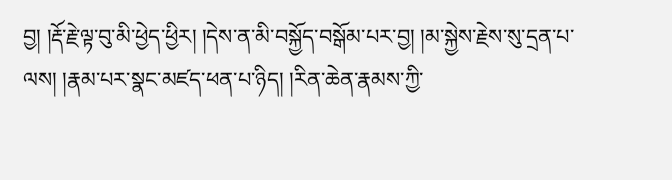བྱ། །རྡོ་རྗེ་ལྟ་བུ་མི་ཕྱེད་ཕྱིར། །དེས་ན་མི་བསྐྱོད་བསྒོམ་པར་བྱ། །མ་སྐྱེས་རྗེས་སུ་དྲན་པ་ལས། །རྣམ་པར་སྣང་མཛད་ཕན་པ་ཉིད། །རིན་ཆེན་རྣམས་ཀྱི་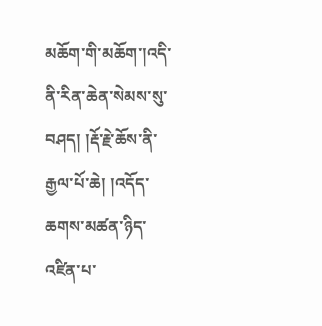མཆོག་གི་མཆོག་།འདི་ནི་རིན་ཆེན་སེམས་སུ་བཤད། །རྡོ་རྗེ་ཆོས་ནི་རྒྱལ་པོ་ཆེ། །འདོད་ཆགས་མཚན་ཉིད་འཛིན་པ་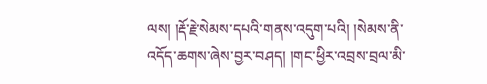ལས། །རྡོ་རྗེ་སེམས་དཔའི་གནས་འདུག་པའི། །སེམས་ནི་འདོད་ཆགས་ཞེས་བྱར་བཤད། །གང་ཕྱིར་འབྲས་བྲལ་མི་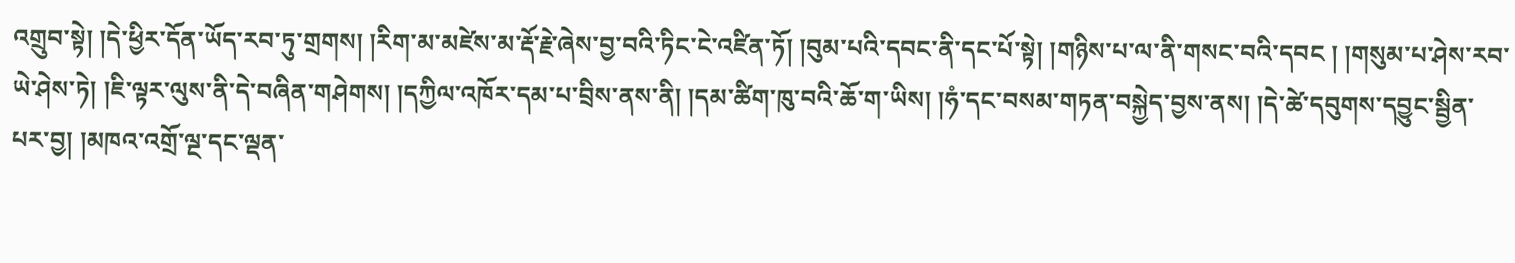འགྲུབ་སྟེ། །དེ་ཕྱིར་དོན་ཡོད་རབ་ཏུ་གྲགས། །རིག་མ་མཛེས་མ་རྡོ་རྗེ་ཞེས་བྱ་བའི་ཏིང་ངེ་འཛིན་ཏོ། །བུམ་པའི་དབང་ནི་དང་པོ་སྟེ། །གཉིས་པ་ལ་ནི་གསང་བའི་དབང ། །གསུམ་པ་ཤེས་རབ་ཡེ་ཤེས་ཏེ། །ཇི་ལྟར་ལུས་ནི་དེ་བཞིན་གཤེགས། །དཀྱིལ་འཁོར་དམ་པ་བྲིས་ནས་ནི། །དམ་ཚིག་ཁུ་བའི་ཆོ་ག་ཡིས། །ཧཾ་དང་བསམ་གཏན་བསྐྱེད་བྱས་ནས། །དེ་ཚེ་དབུགས་དབྱུང་སྦྱིན་པར་བྱ། །མཁའ་འགྲོ་ལྔ་དང་ལྡན་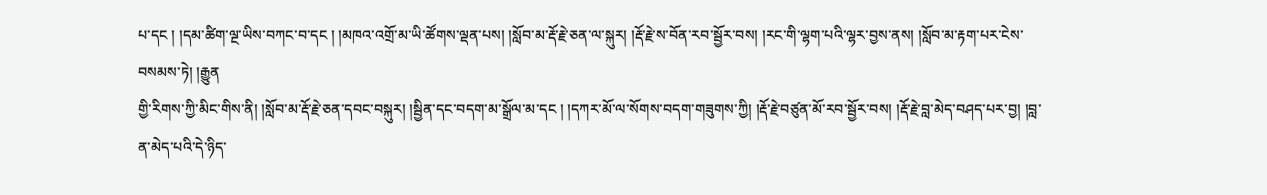པ་དང ། །དམ་ཚིག་ལྔ་ཡིས་བཀང་བ་དང ། །མཁའ་འགྲོ་མ་ཡི་ཚོགས་ལྡན་པས། །སློབ་མ་རྡོ་རྗེ་ཅན་ལ་སྐུར། །རྡོ་རྗེ་ས་བོན་རབ་སྦྱོར་བས། །རང་གི་ལྷག་པའི་ལྷར་བྱས་ནས། །སློབ་མ་རྟག་པར་ངེས་བསམས་ཏེ། །རྒྱུན
གྱི་རིགས་ཀྱི་མིང་གིས་ནི། །སློབ་མ་རྡོ་རྗེ་ཅན་དབང་བསྐུར། །སྦྱིན་དང་བདག་མ་སྒྲོལ་མ་དང ། །དཀར་མོ་ལ་སོགས་བདག་གཟུགས་ཀྱི། །རྡོ་རྗེ་བཙུན་མོ་རབ་སྦྱོར་བས། །རྡོ་རྗེ་བླ་མེད་བཤད་པར་བྱ། །བླ་ན་མེད་པའི་དེ་ཉིད་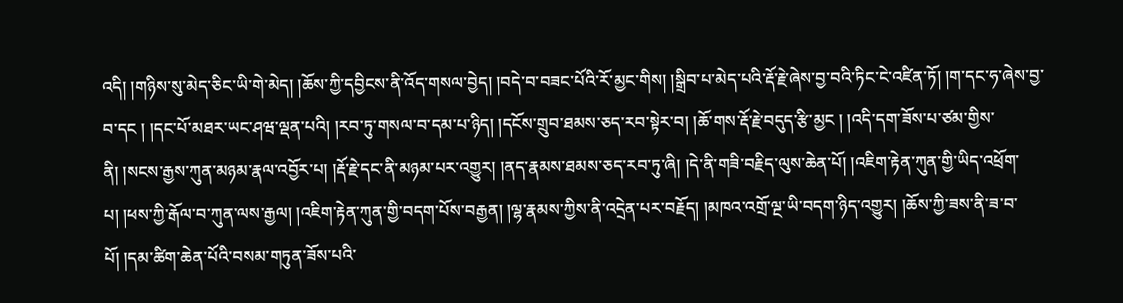འདི། །གཉིས་སུ་མེད་ཅིང་ཡི་གེ་མེད། །ཆོས་ཀྱི་དབྱིངས་ནི་འོད་གསལ་བྱེད། །བདེ་བ་བཟང་པོའི་རོ་མྱང་གིས། །སྒྲིབ་པ་མེད་པའི་རྡོ་རྗེ་ཞེས་བྱ་བའི་ཏིང་ངེ་འཛིན་ཏོ། །ག་དང་ཧ་ཞེས་བྱ་བ་དང ། །དང་པོ་མཐར་ཡང་ཤཝ་ལྡན་པའི། །རབ་ཏུ་གསལ་བ་དམ་པ་ཉིད། །དངོས་གྲུབ་ཐམས་ཅད་རབ་སྟེར་བ། །ཆོ་གས་རྡོ་རྗེ་བདུད་རྩི་མྱང ། །འདི་དག་ཟོས་པ་ཙམ་གྱིས་ནི། །སངས་རྒྱས་ཀུན་མཉམ་རྣལ་འབྱོར་པ། །རྡོ་རྗེ་དང་ནི་མཉམ་པར་འགྱུར། །ནད་རྣམས་ཐམས་ཅད་རབ་ཏུ་ཞི། །དེ་ནི་གཟི་བརྗིད་ལུས་ཆེན་པོ། །འཇིག་རྟེན་ཀུན་གྱི་ཡིད་འཕྲོག་པ། །ཕས་ཀྱི་རྒོལ་བ་ཀུན་ལས་རྒྱལ། །འཇིག་རྟེན་ཀུན་གྱི་བདག་པོས་བརྒྱན། །ལྷ་རྣམས་ཀྱིས་ནི་འདྲེན་པར་བརྗོད། །མཁའ་འགྲོ་ལྔ་ཡི་བདག་ཉིད་འགྱུར། །ཆོས་ཀྱི་ཟས་ནི་ཟ་བ་པོ། །དམ་ཚིག་ཆེན་པོའི་བསམ་གཏུན་ཟོས་པའི་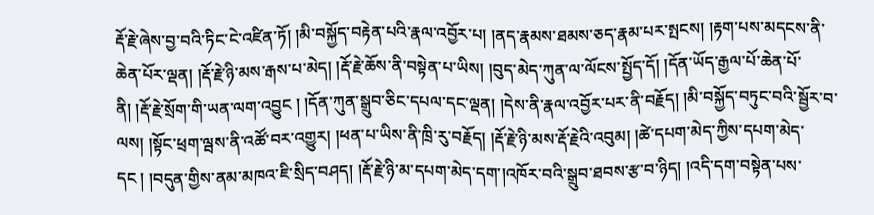རྡོ་རྗེ་ཞེས་བྱ་བའི་ཏིང་ངེ་འཛིན་ཏོ། །མི་བསྐྱོད་བརྟེན་པའི་རྣལ་འབྱོར་པ། །ནད་རྣམས་ཐམས་ཅད་རྣམ་པར་སྤངས། །རྟག་པས་མདངས་ནི་ཆེན་པོར་ལྡན། །རྡོ་རྗེ་ཉི་མས་རྒས་པ་མེད། །རྡོ་རྗེ་ཆོས་ནི་བསྟེན་པ་ཡིས། །བུད་མེད་ཀུན་ལ་ལོངས་སྤྱོད་དོ། །དོན་ཡོད་རྒྱལ་པོ་ཆེན་པོ་ནི། །རྡོ་རྗེ་སྲོག་གི་ཡན་ལག་འབྱུང ། །དོན་ཀུན་སྒྲུབ་ཅིང་དཔལ་དང་ལྡན། །དེས་ནི་རྣལ་འབྱོར་པར་ནི་བརྗོད། །མི་བསྐྱོད་བཏུང་བའི་སྦྱོར་བ་ལས། །སྟོང་ཕྲག་ལྦས་ནི་འཚོ་བར་འགྱུར། །ཕན་པ་ཡིས་ནི་ཁྲི་རུ་བརྗོད། །རྡོ་རྗེ་ཉི་མས་རྡོ་རྗེའི་འབུམ། །ཚེ་དཔག་མེད་ཀྱིས་དཔག་མེད་དང ། །བདུན་གྱིས་ནམ་མཁའ་ཇི་སྲིད་བཤད། །རྡོ་རྗེ་ཉི་མ་དཔག་མེད་དག་།འཁོར་བའི་སྒྲུབ་ཐབས་རྩ་བ་ཉིད། །འདི་དག་བསྟེན་པས་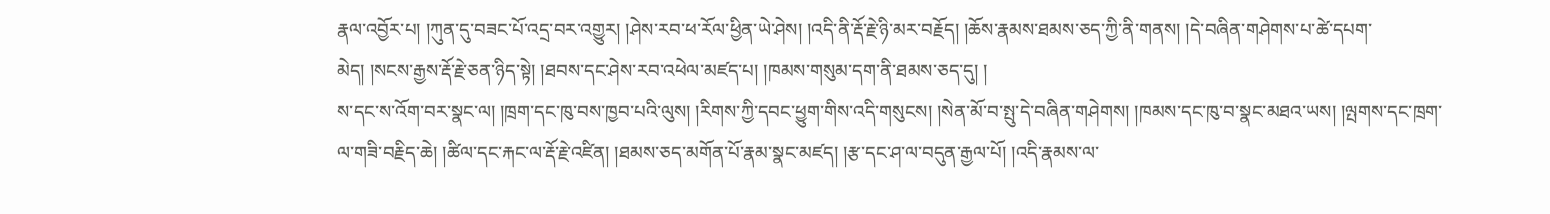རྣལ་འབྱོར་པ། །ཀུན་དུ་བཟང་པོ་འདྲ་བར་འགྱུར། །ཤེས་རབ་ཕ་རོལ་ཕྱིན་ཡེ་ཤེས། །འདི་ནི་རྡོ་རྗེ་ཉི་མར་བརྗོད། །ཆོས་རྣམས་ཐམས་ཅད་ཀྱི་ནི་གནས། །དེ་བཞིན་གཤེགས་པ་ཚེ་དཔག་མེད། །སངས་རྒྱས་རྡོ་རྗེ་ཅན་ཉིད་སྟེ། །ཐབས་དང་ཤེས་རབ་འཕེལ་མཛད་པ། །ཁམས་གསུམ་དག་ནི་ཐམས་ཅད་དུ། །
ས་དང་ས་འོག་བར་སྣང་ལ། །ཁྲག་དང་ཁུ་བས་ཁྱབ་པའི་ལུས། །རིགས་ཀྱི་དབང་ཕྱུག་གིས་འདི་གསུངས། །སེན་མོ་བ་སྤུ་དེ་བཞིན་གཤེགས། །ཁམས་དང་ཁུ་བ་སྣང་མཐའ་ཡས། །ལྤགས་དང་ཁྲག་ལ་གཟི་བརྗིད་ཆེ། །ཚིལ་དང་རྐང་ལ་རྡོ་རྗེ་འཛིན། །ཐམས་ཅད་མགོན་པོ་རྣམ་སྣང་མཛད། །རྩ་དང་ཤ་ལ་བདུན་རྒྱལ་པོ། །འདི་རྣམས་ལ་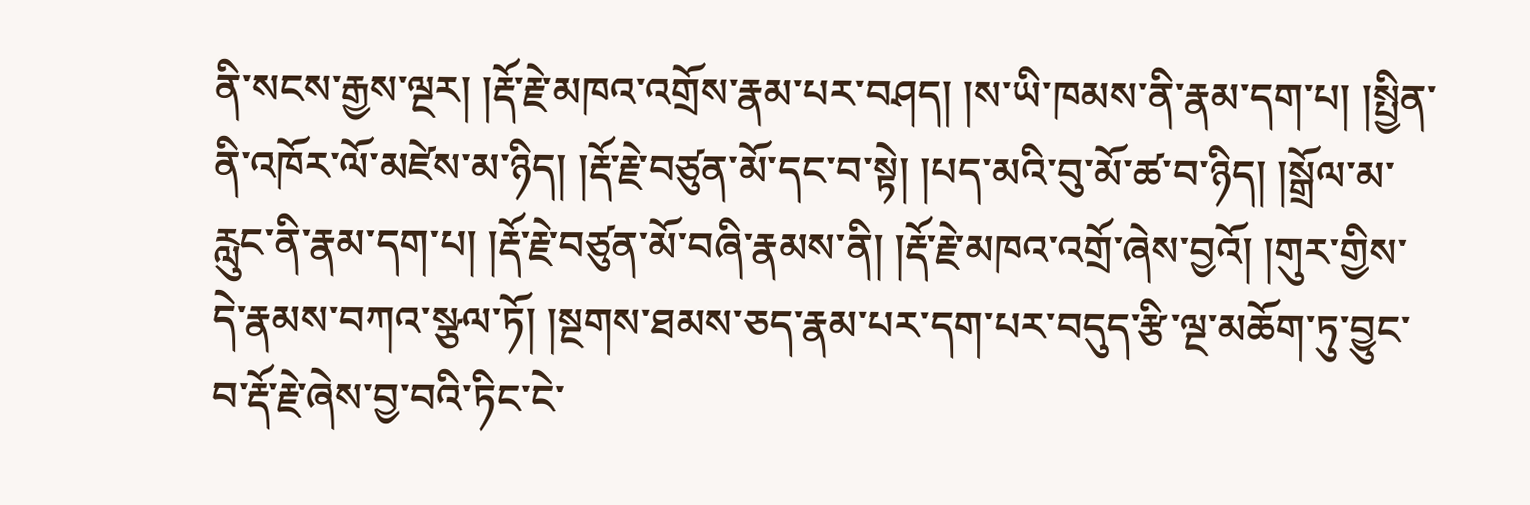ནི་སངས་རྒྱས་ལྔར། །རྡོ་རྗེ་མཁའ་འགྲོས་རྣམ་པར་བཤད། །ས་ཡི་ཁམས་ནི་རྣམ་དག་པ། །སྤྱིན་ནི་འཁོར་ལོ་མཛེས་མ་ཉིད། །རྡོ་རྗེ་བཙུན་མོ་དང་བ་སྟེ། །པད་མའི་བུ་མོ་ཚ་བ་ཉིད། །སྒྲོལ་མ་རླུང་ནི་རྣམ་དག་པ། །རྡོ་རྗེ་བཙུན་མོ་བཞི་རྣམས་ནི། །རྡོ་རྗེ་མཁའ་འགྲོ་ཞེས་བྱའོ། །གུར་གྱིས་དེ་རྣམས་བཀའ་སྩལ་ཏོ། །སྔགས་ཐམས་ཅད་རྣམ་པར་དག་པར་བདུད་རྩི་ལྔ་མཆོག་ཏུ་བྱུང་བ་རྡོ་རྗེ་ཞེས་བྱ་བའི་ཏིང་ངེ་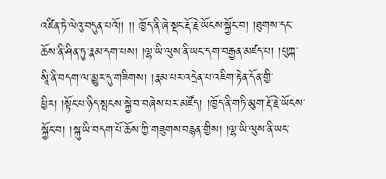འཛིན་ཏེ་ལེའུ་བདུན་པའོ།། །། ཁྱོད་ནི་ཞེ་སྡང་རྡོ་རྗེ་ཡོངས་སྐྱོང་བ། །ཐུགས་དང་ཆོས་ནི་ཤིན་ཏུ་རྣམ་དག་པས། །ལྷ་ཡི་ལུས་ནི་ཡང་དག་བརྒྱན་མཛད་པ། །པུཀྐ་སཱི་ནི་བདག་ལ་མྱུར་དུ་གཟིགས། །རྣམ་པར་འདྲེན་པ་འཇིག་རྟེན་དོན་གྱི་ཕྱིར། །སྟོང་པ་ཉིད་སྤངས་སྐྱེ་བ་བཞེས་པར་མཛོད། །ཁྱོད་ནི་གཏི་མུག་རྡོ་རྗེ་ཡོངས་སྐྱོང་བ། །སྐུ་ཡི་བདག་པོ་ཆོས་ཀྱི་གཟུགས་བརྙན་གྱིས། །ལྷ་ཡི་ལུས་ནི་ཡང་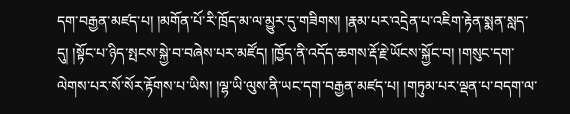དག་བརྒྱན་མཛད་པ། །མགོན་པོ་རི་ཁྲོད་མ་ལ་མྱུར་དུ་གཟིགས། །རྣམ་པར་འདྲེན་པ་འཇིག་རྟེན་སྨན་སླད་དུ། །སྟོང་པ་ཉིད་སྤངས་སྐྱེ་བ་བཞེས་པར་མཛོད། །ཁྱོད་ནི་འདོད་ཆགས་རྡོ་རྗེ་ཡོངས་སྐྱོང་བ། །གསུང་དག་ལེགས་པར་སོ་སོར་རྟོགས་པ་ཡིས། །ལྷ་ཡི་ལུས་ནི་ཡང་དག་བརྒྱན་མཛད་པ། །གཏུམ་པར་ལྡན་པ་བདག་ལ་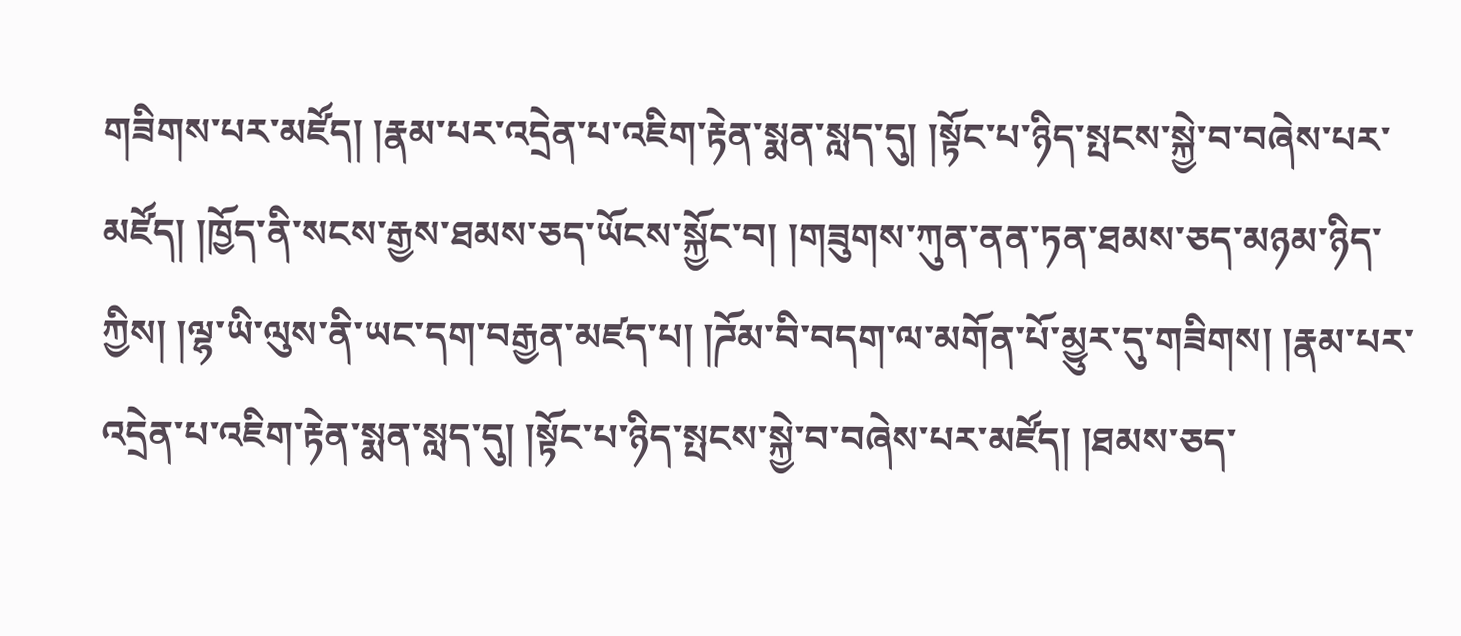གཟིགས་པར་མཛོད། །རྣམ་པར་འདྲེན་པ་འཇིག་རྟེན་སྨན་སླད་དུ། །སྟོང་པ་ཉིད་སྤངས་སྐྱེ་བ་བཞེས་པར་མཛོད། །ཁྱོད་ནི་སངས་རྒྱས་ཐམས་ཅད་ཡོངས་སྐྱོང་བ། །གཟུགས་ཀུན་ནན་ཏན་ཐམས་ཅད་མཉམ་ཉིད་ཀྱིས། །ལྷ་ཡི་ལུས་ནི་ཡང་དག་བརྒྱན་མཛད་པ། །ཌོམ་བི་བདག་ལ་མགོན་པོ་མྱུར་དུ་གཟིགས། །རྣམ་པར་འདྲེན་པ་འཇིག་རྟེན་སྨན་སླད་དུ། །སྟོང་པ་ཉིད་སྤངས་སྐྱེ་བ་བཞེས་པར་མཛོད། །ཐམས་ཅད་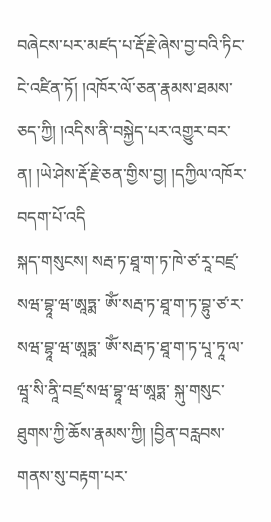བཞེངས་པར་མཛད་པ་རྡོ་རྗེ་ཞེས་བྱ་བའི་ཏིང་ངེ་འཛིན་ཏོ། །འཁོར་ལོ་ཅན་རྣམས་ཐམས་ཅད་ཀྱི། །འདིས་ནི་བསྐྱེད་པར་འགྱུར་བར་ན། །ཡེ་ཤེས་རྡོ་རྗེ་ཅན་གྱིས་བྱ། །དཀྱིལ་འཁོར་བདག་པོ་འདི
སྐད་གསུངས། སརྦ་ཏ་ཐཱ་ག་ཏ་ཁེ་ཙ་རཱ་བཛྲ་སཝ་བྷཱ་ཝ་ཨཱཏྨ་ ཨོཾ་སརྦ་ཏ་ཐཱ་ག་ཏ་བྷུ་ཙ་ར་སཝ་བྷཱ་ཝ་ཨཱཏྨ་ ཨོཾ་སརྦ་ཏ་ཐཱ་ག་ཏ་པཱ་ཏཱ་ལ་ཝཱ་སི་ནཱི་བཛྲ་སཝ་བྷཱ་ཝ་ཨཱཏྨ་ སྐུ་གསུང་ཐུགས་ཀྱི་ཆོས་རྣམས་ཀྱི། །བྱིན་བརླབས་གནས་སུ་བརྟག་པར་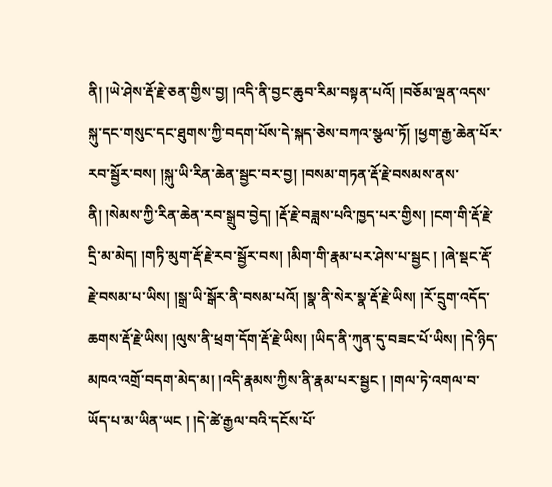ནི། །ཡེ་ཤེས་རྡོ་རྗེ་ཅན་གྱིས་བྱ། །འདི་ནི་བྱང་ཆུབ་རིམ་བསྟན་པའོ། །བཅོམ་ལྡན་འདས་སྐུ་དང་གསུང་དང་ཐུགས་ཀྱི་བདག་པོས་དེ་སྐད་ཅེས་བཀའ་སྩལ་ཏོ། །ཕྱག་རྒྱ་ཆེན་པོར་རབ་སྦྱོར་བས། །སྐུ་ཡི་རིན་ཆེན་སྦྱང་བར་བྱ། །བསམ་གཏན་རྡོ་རྗེ་བསམས་ནས་ནི། །སེམས་ཀྱི་རིན་ཆེན་རབ་སྒྲུབ་བྱེད། །རྡོ་རྗེ་བཟླས་པའི་ཁྱད་པར་གྱིས། །ངག་གི་རྡོ་རྗེ་དྲི་མ་མེད། །གཏི་མུག་རྡོ་རྗེ་རབ་སྦྱོར་བས། །མིག་གི་རྣམ་པར་ཤེས་པ་སྦྱང ། །ཞེ་སྡང་རྡོ་རྗེ་བསམ་པ་ཡིས། །སྒྲ་ཡི་སྒོར་ནི་བསམ་པའོ། །སྣ་ནི་སེར་སྣ་རྡོ་རྗེ་ཡིས། །རོ་དྲུག་འདོད་ཆགས་རྡོ་རྗེ་ཡིས། །ལུས་ནི་ཕྲག་དོག་རྡོ་རྗེ་ཡིས། །ཡིད་ནི་ཀུན་དུ་བཟང་པོ་ཡིས། །དེ་ཉིད་མཁའ་འགྲོ་བདག་མེད་མ། །འདི་རྣམས་ཀྱིས་ནི་རྣམ་པར་སྦྱང ། །གལ་ཏེ་འགལ་བ་ཡོད་པ་མ་ཡིན་ཡང ། །དེ་ཚེ་རྒྱལ་བའི་དངོས་པོ་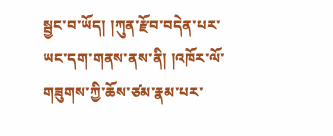སྦྱང་བ་ཡོད། །ཀུན་རྫོབ་བདེན་པར་ཡང་དག་གནས་ནས་ནི། །འཁོར་ལོ་གཟུགས་ཀྱི་ཆོས་ཙམ་རྣམ་པར་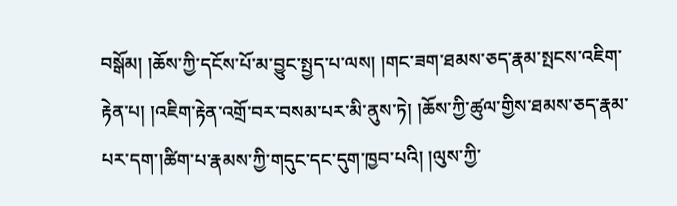བསྒོམ། །ཆོས་ཀྱི་དངོས་པོ་མ་བྱུང་སྤྱད་པ་ལས། །གང་ཟག་ཐམས་ཅད་རྣམ་སྤངས་འཇིག་རྟེན་པ། །འཇིག་རྟེན་འགྲོ་བར་བསམ་པར་མི་ནུས་ཏེ། །ཆོས་ཀྱི་ཚུལ་གྱིས་ཐམས་ཅད་རྣམ་པར་དག་།ཚིག་པ་རྣམས་ཀྱི་གདུང་དང་དུག་ཁྱབ་པའི། །ལུས་ཀྱི་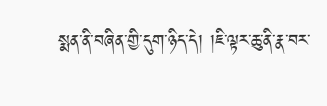སྨན་ནི་བཞིན་གྱི་དུག་ཉིད་དེ། །ཇི་ལྟར་ཆུ་ནི་རྣ་བར་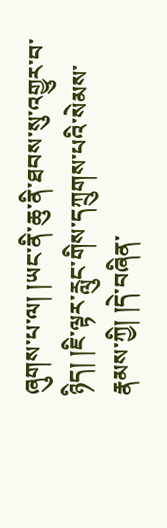ཞུགས་པ་ལ། །ཡང་ནི་ཆུ་ནི་ཐབས་སུ་འགྱུར་བ་ཉིད། །ཇི་ལྟར་རླུང་གིས་དཀྲུགས་པའི་སེམས་རྣམས་ཀྱི། །དེ་བཞིན་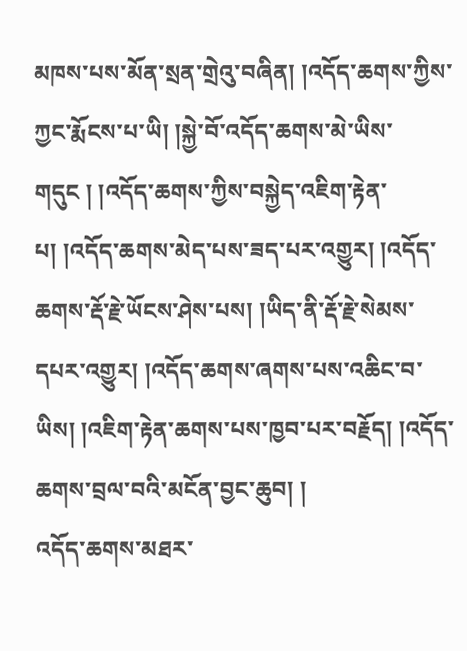མཁས་པས་མོན་སྲན་གྲེའུ་བཞིན། །འདོད་ཆགས་ཀྱིས་ཀྱང་རྨོངས་པ་ཡི། །སྐྱེ་བོ་འདོད་ཆགས་མེ་ཡིས་གདུང ། །འདོད་ཆགས་ཀྱིས་བསྐྱེད་འཇིག་རྟེན་པ། །འདོད་ཆགས་མེད་པས་ཟད་པར་འགྱུར། །འདོད་ཆགས་རྡོ་རྗེ་ཡོངས་ཤེས་པས། །ཡིད་ནི་རྡོ་རྗེ་སེམས་དཔར་འགྱུར། །འདོད་ཆགས་ཞགས་པས་འཆིང་བ་ཡིས། །འཇིག་རྟེན་ཆགས་པས་ཁྱབ་པར་བརྗོད། །འདོད་ཆགས་བྲལ་བའི་མངོན་བྱང་ཆུབ། །
འདོད་ཆགས་མཐར་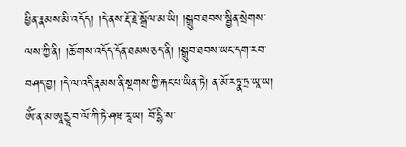ཕྱིན་རྣམས་མི་འདོད། །དེ་ནས་རྡོ་རྗེ་སྒྲོལ་མ་ཡི། །སྒྲུབ་ཐབས་སྦྱིན་སྲེགས་ལས་ཀྱི་ནི། །ཆོ་གས་འདོད་དོན་ཐམས་ཅད་ནི། །སྒྲུབ་ཐབས་ཡང་དག་རབ་བཤད་བྱ། །དེ་ལ་འདི་རྣམས་ནི་སྔགས་ཀྱི་རྐང་པ་ཡིན་ཏེ། ན་མོ་རཏྣ་ཏྲ་ཡཱ་ཡ། ཨོཾ་ན་མ་ཨཱརྱཱ་བ་ལོ་ཀི་ཏེ་ཤཝ་རཱ་ཡ། བོ་དྷི་ས་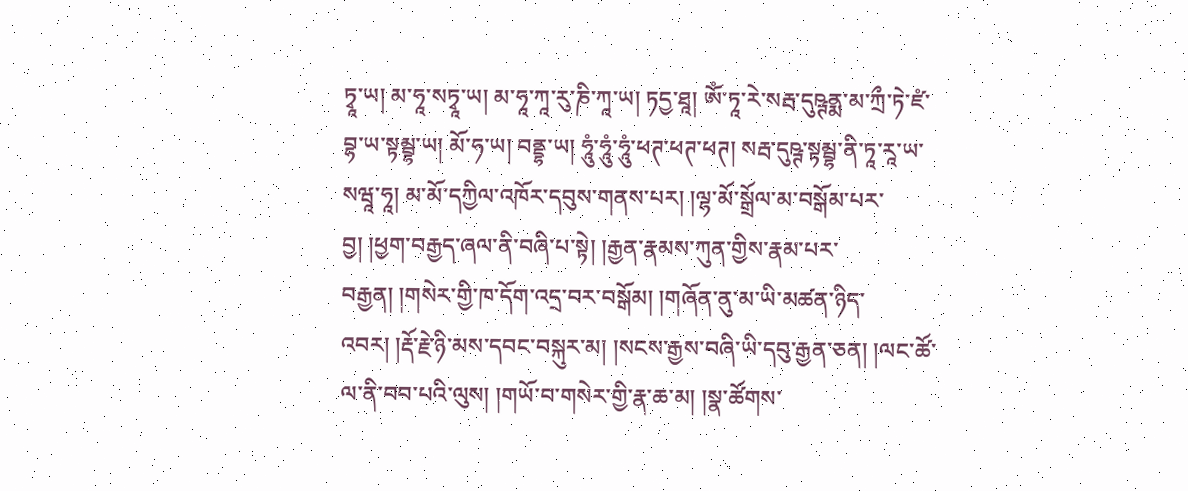ཏྭཱ་ཡ། མ་ཧཱ་སཏྭཱ་ཡ། མ་ཧཱ་ཀཱ་རུ་ཎི་ཀཱ་ཡ། ཏདྱ་ཐཱ། ཨོཾ་ཏཱ་རེ་སརྦ་དུཥྚནྨ་མ་ཀྲྀ་ཏེ་ཛཾ་བྷ་ཡ་སྟམྦྷ་ཡ། མོ་ཧ་ཡ། བནྡྷ་ཡ། ཧཱུཾ་ཧཱུཾ་ཧཱུཾ་ཕཊ་ཕཊ་ཕཊ། སརྦ་དུཥྚ་སྟམྦྷ་ནི་ཏཱ་རཱ་ཡ་སཝཱ་ཧཱ། མ་མོ་དཀྱིལ་འཁོར་དབུས་གནས་པར། །ལྷ་མོ་སྒྲོལ་མ་བསྒོམ་པར་བྱ། །ཕྱག་བརྒྱད་ཞལ་ནི་བཞི་པ་སྟེ། །རྒྱན་རྣམས་ཀུན་གྱིས་རྣམ་པར་བརྒྱན། །གསེར་གྱི་ཁ་དོག་འདྲ་བར་བསྒོམ། །གཞོན་ནུ་མ་ཡི་མཚན་ཉིད་འབར། །རྡོ་རྗེ་ཉི་མས་དབང་བསྐུར་མ། །སངས་རྒྱས་བཞི་ཡི་དབུ་རྒྱན་ཅན། །ལང་ཚོ་ལ་ནི་བབ་པའི་ལུས། །གཡོ་བ་གསེར་གྱི་རྣ་ཆ་མ། །སྣ་ཚོགས་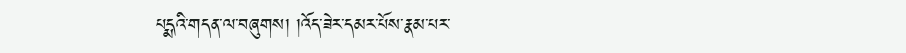པདྨའི་གདན་ལ་བཞུགས། །འོད་ཟེར་དམར་པོས་རྣམ་པར་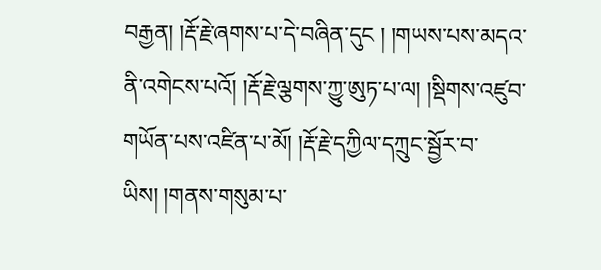བརྒྱན། །རྡོ་རྗེ་ཞགས་པ་དེ་བཞིན་དུང ། །གཡས་པས་མདའ་ནི་འགེངས་པའོ། །རྡོ་རྗེ་ལྕགས་ཀྱུ་ཨུཏ་པ་ལ། །སྡིགས་འཛུབ་གཡོན་པས་འཛིན་པ་མོ། །རྡོ་རྗེ་དཀྱིལ་དཀྲུང་སྦྱོར་བ་ཡིས། །གནས་གསུམ་པ་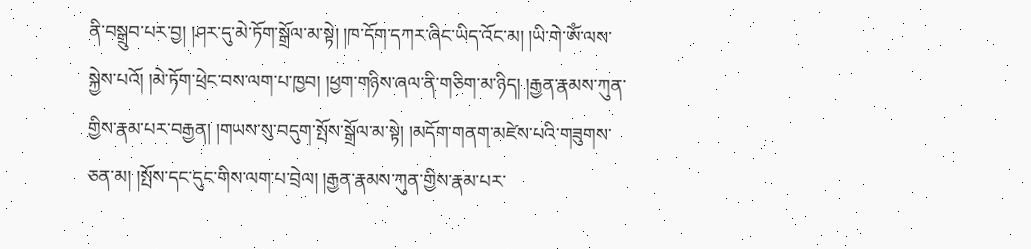ནི་བསྒྲུབ་པར་བྱ། །ཤར་དུ་མེ་ཏོག་སྒྲོལ་མ་སྟེ། །ཁ་དོག་དཀར་ཞིང་ཡིད་འོང་མ། །ཡི་གེ་ཨོཾ་ལས་སྐྱེས་པའོ། །མེ་ཏོག་ཕྲེང་བས་ལག་པ་ཁྱབ། །ཕྱག་གཉིས་ཞལ་ནི་གཅིག་མ་ཉིད། །རྒྱན་རྣམས་ཀུན་གྱིས་རྣམ་པར་བརྒྱན། །གཡས་སུ་བདུག་སྤོས་སྒྲོལ་མ་སྟེ། །མདོག་གནག་མཛེས་པའི་གཟུགས་ཅན་མ། །སྤོས་དང་དུང་གིས་ལག་པ་བྲེལ། །རྒྱན་རྣམས་ཀུན་གྱིས་རྣམ་པར་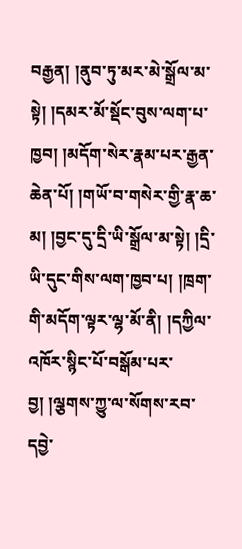བརྒྱན། །ནུབ་ཏུ་མར་མེ་སྒྲོལ་མ་སྟེ། །དམར་མོ་སྡོང་བུས་ལག་པ་ཁྱབ། །མདོག་སེར་རྣམ་པར་རྒྱན་ཆེན་པོ། །གཡོ་བ་གསེར་གྱི་རྣ་ཆ་མ། །བྱང་དུ་དྲི་ཡི་སྒྲོལ་མ་སྟེ། །དྲི་ཡི་དུང་གིས་ལག་ཁྱབ་པ། །ཁྲག་གི་མདོག་ལྟར་ལྷ་མོ་ནི། །དཀྱིལ་འཁོར་སྙིང་པོ་བསྒོམ་པར་བྱ། །ལྕགས་ཀྱུ་ལ་སོགས་རབ་དབྱེ་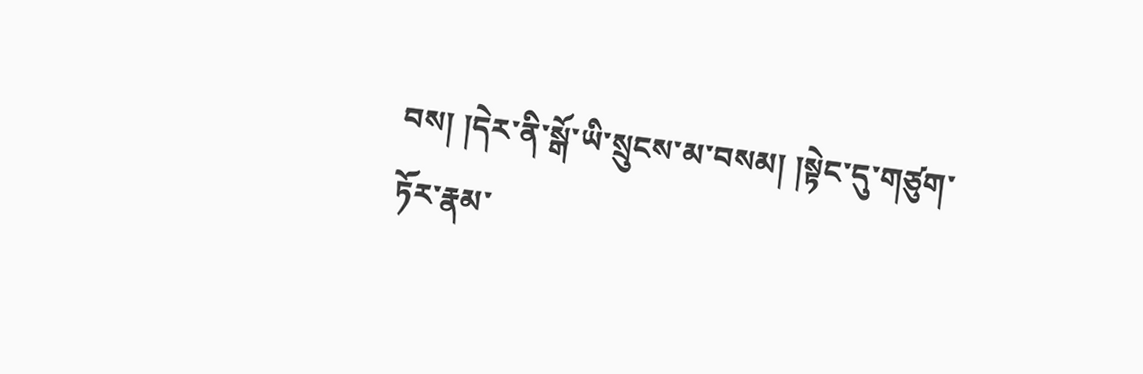བས། །དེར་ནི་སྒོ་ཡི་སྲུངས་མ་བསམ། །སྟེང་དུ་གཙུག་ཏོར་རྣམ་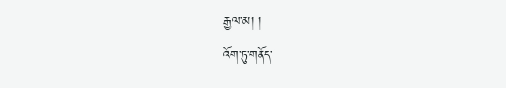རྒྱལ་མ། །
འོག་ཏུ་གནོད་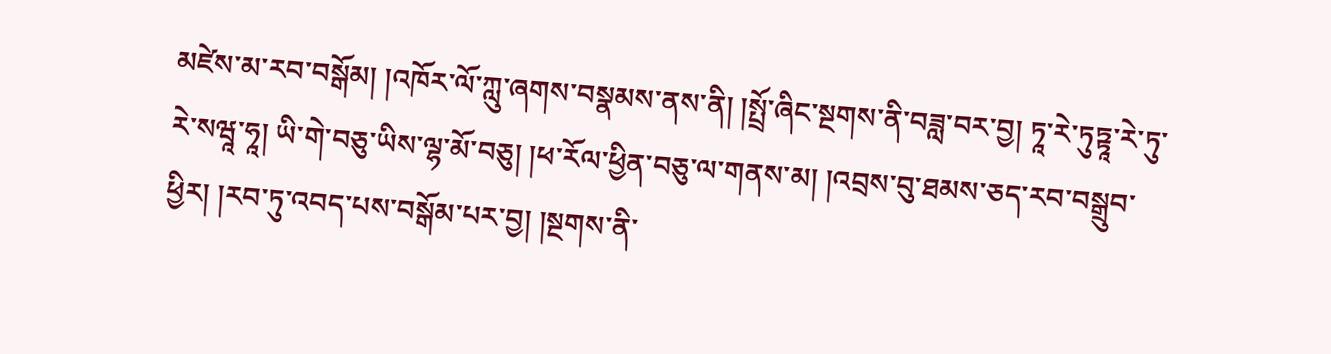མཛེས་མ་རབ་བསྒོམ། །འཁོར་ལོ་ཀླུ་ཞགས་བསྣམས་ནས་ནི། །སྤྲོ་ཞིང་སྔགས་ནི་བཟླ་བར་བྱ། ཏཱ་རེ་ཏུཏྟཱ་རེ་ཏུ་རེ་སཝཱ་ཧཱ། ཡི་གེ་བཅུ་ཡིས་ལྷ་མོ་བཅུ། །ཕ་རོལ་ཕྱིན་བཅུ་ལ་གནས་མ། །འབྲས་བུ་ཐམས་ཅད་རབ་བསྒྲུབ་ཕྱིར། །རབ་ཏུ་འབད་པས་བསྒོམ་པར་བྱ། །སྔགས་ནི་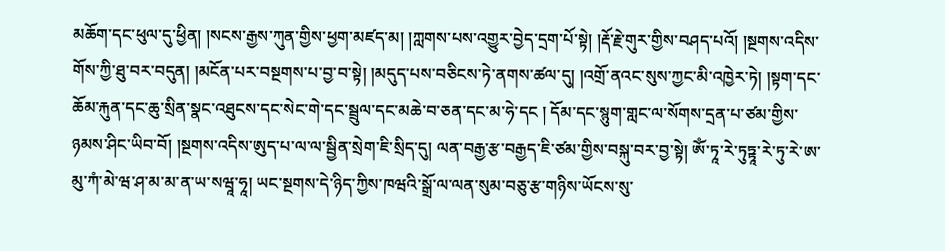མཆོག་དང་ཕུལ་དུ་ཕྱིན། །སངས་རྒྱས་ཀུན་གྱིས་ཕྱག་མཛད་མ། །ཀླགས་པས་འགྱུར་བྱེད་དྲག་པོ་སྟེ། །རྡོ་རྗེ་གུར་གྱིས་བཤད་པའོ། །སྔགས་འདིས་གོས་ཀྱི་ཐུ་བར་བདུན། །མངོན་པར་བསྔགས་པ་བྱ་བ་སྟེ། །མདུད་པས་བཅིངས་ཏེ་ནགས་ཚལ་དུ། །འགྲོ་ནའང་སུས་ཀྱང་མི་འཁྱེར་ཏེ། །སྟག་དང་ཆོམ་རྐུན་དང་ཆུ་སྲིན་སྣང་འཐུངས་དང་སེང་གེ་དང་སྦྲུལ་དང་མཆེ་བ་ཅན་དང་མ་ཧེ་དང ། དོམ་དང་སྙུག་གླང་ལ་སོགས་དྲན་པ་ཙམ་གྱིས་ཉམས་ཤིང་ཡིབ་བོ། །སྔགས་འདིས་ཨུད་པ་ལ་ལ་སྦྱིན་སྲེག་ཇི་སྲིད་དུ། ལན་བརྒྱ་རྩ་བརྒྱད་ཇི་ཙམ་གྱིས་བསྐུ་བར་བྱ་སྟེ། ཨོཾ་ཏཱ་རེ་ཏུཏྟཱ་རེ་ཏུ་རེ་ཨ་མུ་ཀཾ་མེ་ཝ་ཤ་མ་མ་ན་ཡ་སཝཱ་ཧཱ། ཡང་སྔགས་དེ་ཉིད་ཀྱིས་ཁཝའི་སྒྲོ་ལ་ལན་སུམ་བཅུ་རྩ་གཉིས་ཡོངས་སུ་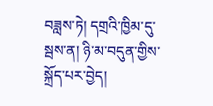བཟླས་ཏེ། དགྲའི་ཁྱིམ་དུ་སྦས་ན། ཉི་མ་བདུན་གྱིས་སྐྲོད་པར་བྱེད།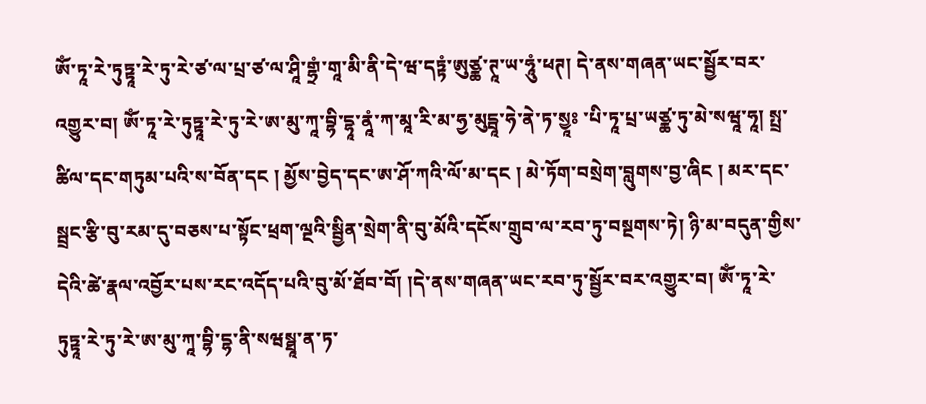ཨོཾ་ཏཱ་རེ་ཏུཏྟཱ་རེ་ཏུ་རེ་ཙ་ལ་པྲ་ཙ་ལ་ཤཱི་གྷྲཾ་གཱ་མི་ནི་དེ་ཝ་དཏྟཾ་ཨུཙྪ་ཊཱ་ཡ་ཧཱུཾ་ཕཊ། དེ་ནས་གཞན་ཡང་སྦྱོར་བར་འགྱུར་བ། ཨོཾ་ཏཱ་རེ་ཏུཏྟཱ་རེ་ཏུ་རེ་ཨ་མུ་ཀཱ་བྷི་དྷཱ་ནཱཾ་ཀ་མཱ་རི་མ་ཧྱ་མུདྦཱ་ཧེ་ནེ་ཏ་སྱཱཿ ་པི་ཏཱ་པྲ་ཡཙྪ་ཏུ་མེ་སཝཱ་ཧཱ། སྤྲ་ཚིལ་དང་གཏུམ་པའི་ས་བོན་དང ། མྱོས་བྱེད་དང་ཨ་ཤོ་ཀའི་ལོ་མ་དང ། མེ་ཏོག་བསྲེག་བླུགས་བྱ་ཞིང ། མར་དང་སྦྲང་རྩི་བུ་རམ་དུ་བཅས་པ་སྟོང་ཕྲག་ལྔའི་སྦྱིན་སྲེག་ནི་བུ་མོའི་དངོས་གྲུབ་ལ་རབ་ཏུ་བསྔགས་ཏེ། ཉི་མ་བདུན་གྱིས་དེའི་ཚེ་རྣལ་འབྱོར་པས་རང་འདོད་པའི་བུ་མོ་ཐོབ་བོ། །དེ་ནས་གཞན་ཡང་རབ་ཏུ་སྦྱོར་བར་འགྱུར་བ། ཨོཾ་ཏཱ་རེ་ཏུཏྟཱ་རེ་ཏུ་རེ་ཨ་མུ་ཀཱ་བྷི་དྷ་ནི་སཝསྠཱ་ན་ཏ་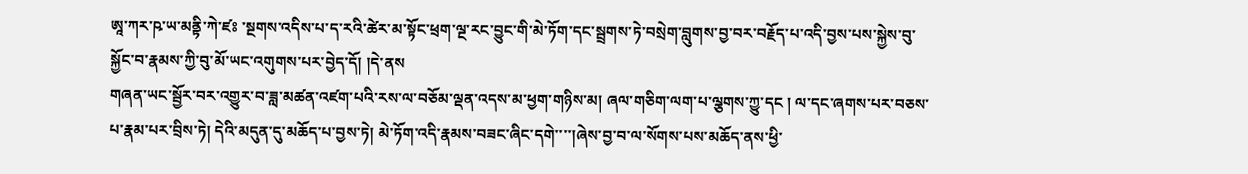ཨཱ་ཀར་ཥ་ཡ་མནྟི་ཀེ་ཛཿ ་སྔགས་འདིས་པ་ད་རའི་ཚེར་མ་སྟོང་ཕྲག་ལྔ་རང་བྱུང་གི་མེ་ཏོག་དང་སྦྲགས་ཏེ་བསྲེག་བླུགས་བྱ་བར་བརྗོད་པ་འདི་བྱས་པས་སྐྱེས་བུ་སྐྱོང་བ་རྣམས་ཀྱི་བུ་མོ་ཡང་འགུགས་པར་བྱེད་དོ། །དེ་ནས
གཞན་ཡང་སྦྱོར་བར་འགྱུར་བ་ཟླ་མཚན་འཛག་པའི་རས་ལ་བཅོམ་ལྡན་འདས་མ་ཕྱག་གཉིས་མ། ཞལ་གཅིག་ལག་པ་ལྕགས་ཀྱུ་དང ། ལ་དང་ཞགས་པར་བཅས་པ་རྣམ་པར་བྲིས་ཏེ། དེའི་མདུན་དུ་མཆོད་པ་བྱས་ཏེ། མེ་ཏོག་འདི་རྣམས་བཟང་ཞིང་དགེ་་་་།ཞེས་བྱ་བ་ལ་སོགས་པས་མཆོད་ནས་ཕྱི་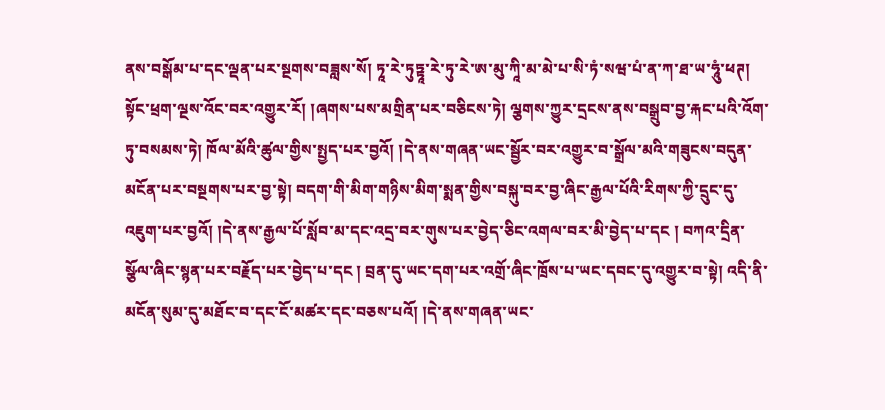ནས་བསྒོམ་པ་དང་ལྡན་པར་སྔགས་བཟླས་སོ། ཏཱ་རེ་ཏུཏྟཱ་རེ་ཏུ་རེ་ཨ་མུ་ཀཱི་མ་མེ་པ་སི་ཏཾ་སཝ་པཾ་ན་ཀ་ཐ་ཡ་ཧཱུཾ་ཕཊ། སྟོང་ཕྲག་ལྔས་འོང་བར་འགྱུར་རོ། །ཞགས་པས་མགྲིན་པར་བཅིངས་ཏེ། ལྕགས་ཀྱུར་དྲངས་ནས་བསྒྲུབ་བྱ་རྐང་པའི་འོག་ཏུ་བསམས་ཏེ། ཁོལ་མོའི་ཚུལ་གྱིས་སྤྱད་པར་བྱའོ། །དེ་ནས་གཞན་ཡང་སྦྱོར་བར་འགྱུར་བ་སྒྲོལ་མའི་གཟུངས་བདུན་མངོན་པར་བསྔགས་པར་བྱ་སྟེ། བདག་གི་མིག་གཉིས་མིག་སྨན་གྱིས་བསྐུ་བར་བྱ་ཞིང་རྒྱལ་པོའི་རིགས་ཀྱི་དྲུང་དུ་འཇུག་པར་བྱའོ། །དེ་ནས་རྒྱལ་པོ་སློབ་མ་དང་འདྲ་བར་གུས་པར་བྱེད་ཅིང་འགལ་བར་མི་བྱེད་པ་དང ། བཀའ་དྲིན་སྩོལ་ཞིང་སྙན་པར་བརྗོད་པར་བྱེད་པ་དང ། བྲན་དུ་ཡང་དག་པར་འགྲོ་ཞིང་ཁྲོས་པ་ཡང་དབང་དུ་འགྱུར་བ་སྟེ། འདི་ནི་མངོན་སུམ་དུ་མཐོང་བ་དང་ངོ་མཚར་དང་བཅས་པའོ། །དེ་ནས་གཞན་ཡང་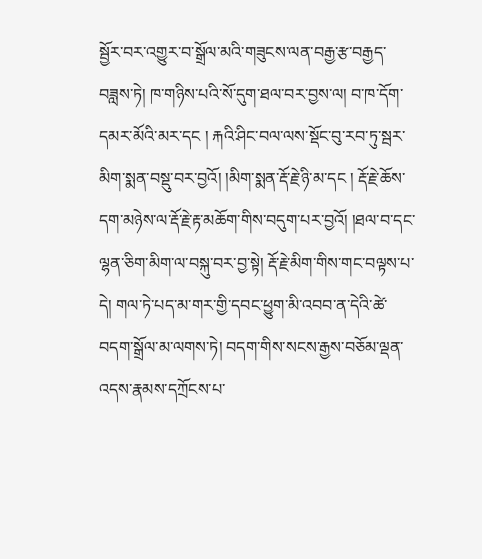སྦྱོར་བར་འགྱུར་བ་སྒྲོལ་མའི་གཟུངས་ལན་བརྒྱ་རྩ་བརྒྱད་བཟླས་ཏེ། ཁ་གཉིས་པའི་སོ་དུག་ཐལ་བར་བྱས་ལ། བ་ཁ་དོག་དམར་མོའི་མར་དང ། རྐའི་ཤིང་བལ་ལས་སྡོང་བུ་རབ་ཏུ་སྦར་མིག་སྨན་བསྡུ་བར་བྱའོ། །མིག་སྨན་རྡོ་རྗེ་ཉི་མ་དང ། རྡོ་རྗེ་ཆོས་དག་མཉེས་ལ་རྡོ་རྗེ་རྟ་མཆོག་གིས་བདུག་པར་བྱའོ། །ཐལ་བ་དང་ལྷན་ཅིག་མིག་ལ་བསྐུ་བར་བྱ་སྟེ། རྡོ་རྗེ་མིག་གིས་གང་བལྟས་པ་དེ། གལ་ཏེ་པད་མ་གར་གྱི་དབང་ཕྱུག་མི་འབབ་ན་དེའི་ཚེ་བདག་སྒྲོལ་མ་ལགས་ཏེ། བདག་གིས་སངས་རྒྱས་བཅོམ་ལྡན་འདས་རྣམས་དཀྲོངས་པ་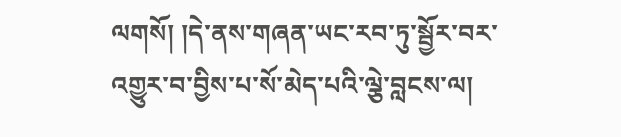ལགསོ། །དེ་ནས་གཞན་ཡང་རབ་ཏུ་སྦྱོར་བར་འགྱུར་བ་བྱིས་པ་སོ་མེད་པའི་ལྕེ་བླངས་ལ།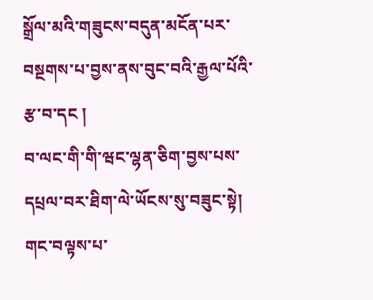སྒྲོལ་མའི་གཟུངས་བདུན་མངོན་པར་བསྔགས་པ་བྱས་ནས་བུང་བའི་རྒྱལ་པོའི་རྩ་བ་དང །
བ་ལང་གི་གི་ཝང་ལྷན་ཅིག་བྱས་པས་དཔྲལ་བར་ཐིག་ལེ་ཡོངས་སུ་བཟུང་སྟེ། གང་བལྟས་པ་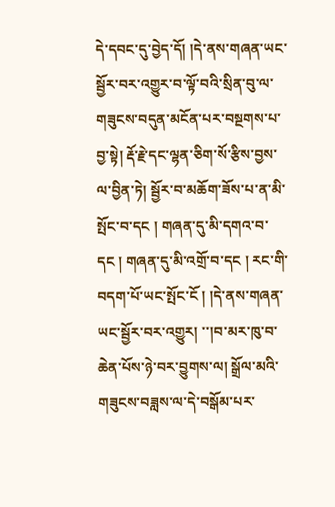དེ་དབང་དུ་བྱེད་དོ། །དེ་ནས་གཞན་ཡང་སྦྱོར་བར་འགྱུར་བ་ལྟོ་བའི་སྲིན་བུ་ལ་གཟུངས་བདུན་མངོན་པར་བསྔགས་པ་བྱ་སྟེ། རྡོ་རྗེ་དང་ལྷན་ཅིག་སོ་རྩིས་བྱས་ལ་བྱིན་ཏེ། སྦྱོར་བ་མཆོག་ཟོས་པ་ན་མི་སྤོང་བ་དང ། གཞན་དུ་མི་དགའ་བ་དང ། གཞན་དུ་མི་འགྲོ་བ་དང ། རང་གི་བདག་པོ་ཡང་སྤོང་ངོ ། །དེ་ནས་གཞན་ཡང་སྦྱོར་བར་འགྱུར། ་་།བ་མར་ཁུ་བ་ཆེན་པོས་ཉེ་བར་བྱུགས་ལ། སྒྲོལ་མའི་གཟུངས་བཟླས་ལ་དེ་བསྒོམ་པར་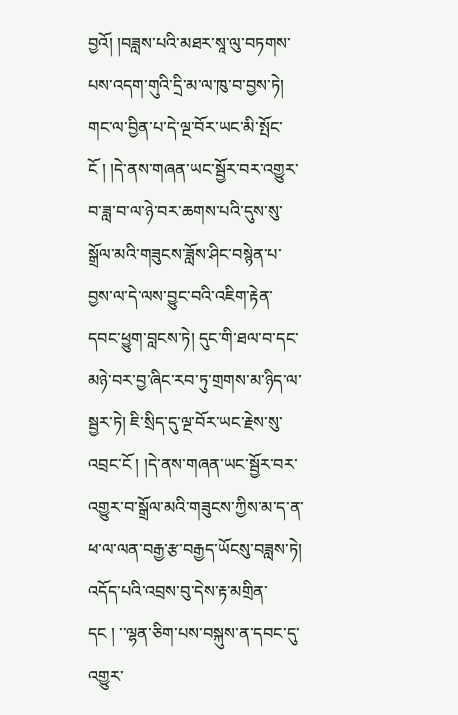བྱའོ། །བཟླས་པའི་མཐར་སཱ་ལུ་བཏགས་པས་འདག་གུའི་དྲི་མ་ལ་ཁུ་བ་བྱས་ཏེ། གང་ལ་བྱིན་པ་དེ་ལྔ་བོར་ཡང་མི་སྤོང་ངོ ། །དེ་ནས་གཞན་ཡང་སྦྱོར་བར་འགྱུར་བ་ཟླ་བ་ལ་ཉེ་བར་ཆགས་པའི་དུས་སུ་སྒྲོལ་མའི་གཟུངས་ཟློས་ཤིང་བསྙེན་པ་བྱས་ལ་དེ་ལས་བྱུང་བའི་འཇིག་རྟེན་དབང་ཕྱུག་བླངས་ཏེ། དུང་གི་ཐལ་བ་དང་མཉེ་བར་བྱ་ཞིང་རབ་ཏུ་གྲགས་མ་ཉིད་ལ་སྦྱར་ཏེ། ཇི་སྲིད་དུ་ལྔ་བོར་ཡང་རྗེས་སུ་འབྲང་ངོ ། །དེ་ནས་གཞན་ཡང་སྦྱོར་བར་འགྱུར་བ་སྒྲོལ་མའི་གཟུངས་ཀྱིས་མ་ད་ན་ཕ་ལ་ལན་བརྒྱ་རྩ་བརྒྱད་ཡོངསུ་བཟླས་ཏེ། འདོད་པའི་འབྲས་བུ་དེས་རྟ་མགྲིན་དང ། ་་ལྷན་ཅིག་པས་བསྐུས་ན་དབང་དུ་འགྱུར་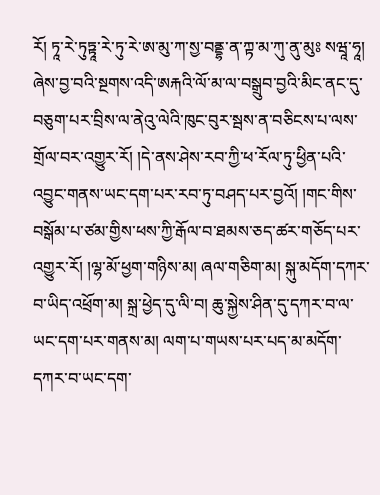རོ། ཏཱ་རེ་ཏུཏྟཱ་རེ་ཏུ་རེ་ཨ་མུ་ཀ་སྱ་བནྡྷ་ན་ཀྟ་མ་ཀུ་ནུ་མུཿ སཝཱ་ཧཱ། ཞེས་བྱ་བའི་སྔགས་འདི་ཨརྐའི་ལོ་མ་ལ་བསྒྲུབ་བྱའི་མིང་ནང་དུ་བཅུག་པར་བྲིས་ལ་ནེའུ་ལེའི་ཁུང་བུར་སྦས་ན་བཅིངས་པ་ལས་གྲོལ་བར་འགྱུར་རོ། །དེ་ནས་ཤེས་རབ་ཀྱི་ཕ་རོལ་ཏུ་ཕྱིན་པའི་འབྱུང་གནས་ཡང་དག་པར་རབ་ཏུ་བཤད་པར་བྱའོ། །གང་གིས་བསྒོམ་པ་ཙམ་གྱིས་ཕས་ཀྱི་རྒོལ་བ་ཐམས་ཅད་ཚར་གཅོད་པར་འགྱུར་རོ། །ལྷ་མོ་ཕྱག་གཉིས་མ། ཞལ་གཅིག་མ། སྐུ་མདོག་དཀར་བ་ཡིད་འཕྲོག་མ། སྐྲ་ཕྱེད་དུ་ལི་བ། ཆུ་སྐྱེས་ཤིན་དུ་དཀར་བ་ལ་ཡང་དག་པར་གནས་མ། ལག་པ་གཡས་པར་པད་མ་མདོག་དཀར་བ་ཡང་དག་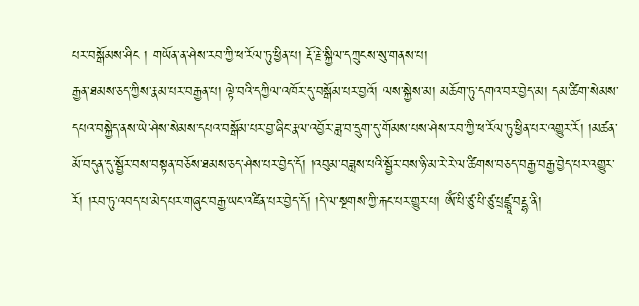པར་བསྒོམས་ཤིང ། གཡོན་ན་ཤེས་རབ་ཀྱི་ཕ་རོལ་ཏུ་ཕྱིན་པ། རྡོ་རྗེ་སྐྱིལ་དཀྲུངས་སུ་གནས་པ།
རྒྱན་ཐམས་ཅད་ཀྱིས་རྣམ་པར་བརྒྱན་པ། ལྟེ་བའི་དཀྱིལ་འཁོར་དུ་བསྒོམ་པར་བྱའོ། ལས་སྐྱེས་མ། མཆོག་ཏུ་དགའ་བར་བྱེད་མ། དམ་ཚིག་སེམས་དཔའ་བསྐྱེད་ནས་ཡེ་ཤེས་སེམས་དཔའ་བསྒོམ་པར་བྱ་ཞིང་རྣལ་འབྱོར་ཟླ་བ་དྲུག་དུ་གོམས་པས་ཤེས་རབ་ཀྱི་ཕ་རོལ་ཏུ་ཕྱིན་པར་འགྱུར་རོ། །མཚན་མོ་བདུན་དུ་སྦྱོར་བས་བསྟན་བཅོས་ཐམས་ཅད་ཤེས་པར་བྱེད་དོ། །འབུམ་བཟླས་པའི་སྦྱོར་བས་ཉི་མ་རེ་རེ་ལ་ཚིགས་བཅད་བརྒྱ་བརྒྱ་བྱེད་པར་འགྱུར་རོ། །རབ་ཏུ་འབད་པ་མེད་པར་གཞུང་བརྒྱ་ཡང་འཛིན་པར་བྱེད་དོ། །དེ་ལ་སྔགས་ཀྱི་རྐང་པར་གྱུར་པ། ཨོཾ་པི་ཙུ་པི་ཙུ་པྲཛྙཱ་བརྡྷ་ནི།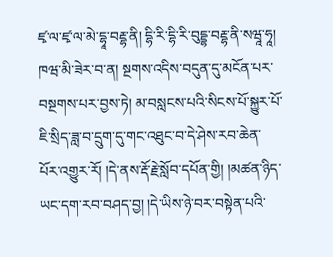ཛྭ་ལ་ཛྭ་ལ་མེ་དྷཱ་བརྡྷ་ནི། དྷི་རི་དྷི་རི་བུདྡྷ་བརྡྷ་ནི་སཝཱ་ཧཱ། ཁཝ་མི་ཟེར་བ་ན། སྔགས་འདིས་བདུན་དུ་མངོན་པར་བསྔགས་པར་བྱས་ཏེ། མ་བསླངས་པའི་སིངས་པོ་སྐྱུར་པོ་ཇི་སྲིད་ཟླ་བ་དྲུག་དུ་གང་འཐུང་བ་དེ་ཤེས་རབ་ཆེན་པོར་འགྱུར་རོ། །དེ་ནས་རྡོ་རྗེ་སློབ་དཔོན་གྱི། །མཚན་ཉིད་ཡང་དག་རབ་བཤད་བྱ། །དེ་ཡིས་ཉེ་བར་བསྟེན་པའི་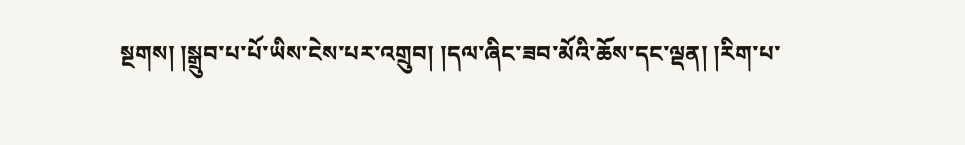སྔགས། །སྒྲུབ་པ་པོ་ཡིས་ངེས་པར་འགྲུབ། །དལ་ཞིང་ཟབ་མོའི་ཆོས་དང་ལྡན། །རིག་པ་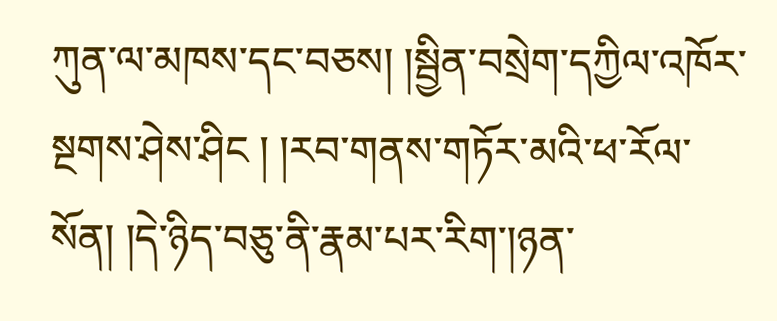ཀུན་ལ་མཁས་དང་བཅས། །སྦྱིན་བསྲེག་དཀྱིལ་འཁོར་སྔགས་ཤེས་ཤིང ། །རབ་གནས་གཏོར་མའི་ཕ་རོལ་སོན། །དེ་ཉིད་བཅུ་ནི་རྣམ་པར་རིག་།ཉན་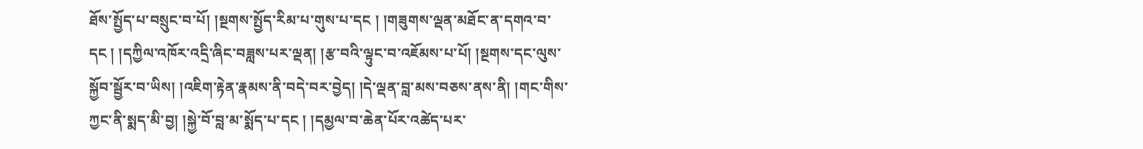ཐོས་སྤྱོད་པ་བསྲུང་བ་པོ། །སྔགས་སྤྱོད་རིམ་པ་གུས་པ་དང ། །གཟུགས་ལྡན་མཐོང་ན་དགའ་བ་དང ། །དཀྱིལ་འཁོར་འདྲི་ཞིང་བཟླས་པར་ལྡན། །རྩ་བའི་ལྟུང་བ་འཇོམས་པ་པོ། །སྔགས་དང་ལུས་སྐྱོབ་སྦྱོར་བ་ཡིས། །འཇིག་རྟེན་རྣམས་ནི་བདེ་བར་བྱེད། །དེ་ལྡན་བླ་མས་བཅས་ནས་ནི། །གང་གིས་ཀྱང་ནི་སྨད་མི་བྱ། །སྐྱེ་བོ་བླ་མ་སྨོད་པ་དང ། །དམྱལ་བ་ཆེན་པོར་འཚེད་པར་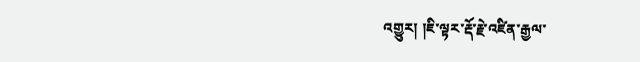འགྱུར། །ཇི་ལྟར་རྡོ་རྗེ་འཛིན་རྒྱལ་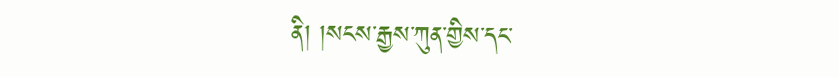ནི། །སངས་རྒྱས་ཀུན་གྱིས་དང་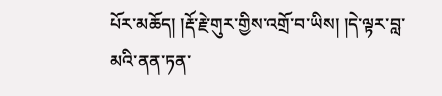པོར་མཆོད། །རྡོ་རྗེ་གུར་གྱིས་འགྲོ་བ་ཡིས། །དེ་ལྟར་བླ་མའི་ནན་ཏན་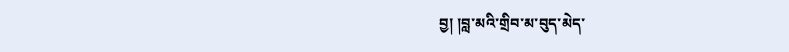བྱ། །བླ་མའི་གྲིབ་མ་བུད་མེད་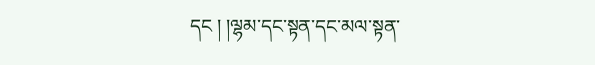དང ། །ལྷམ་དང་སྟན་དང་མལ་སྟན་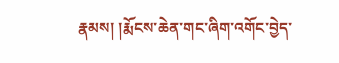རྣམས། །རྨོངས་ཆེན་གང་ཞིག་འགོང་བྱེད་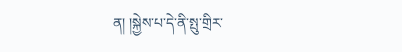ན། །སྐྱེས་པ་དེ་ནི་སྤུ་གྲིར་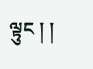ལྟུང ། །